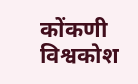कोंकणी विश्वकोश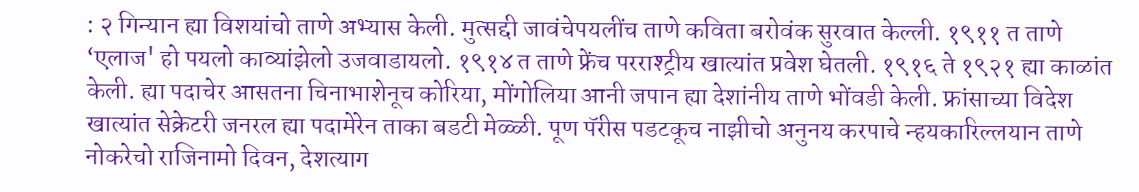: २ गिन्यान ह्या विशयांचो ताणे अभ्यास केली. मुत्सद्दी जावंचेपयलींच ताणे कविता बरोवंक सुरवात केल्ली. १९११ त ताणे ‘एलाज' हो पयलो काव्यांझेलो उजवाडायलो. १९१४ त ताणे फ्रेंच परराश्ट्रीय खात्यांत प्रवेश घेतली. १९१६ ते १९२१ ह्या काळांत केली. ह्या पदाचेर आसतना चिनाभाशेनूच कोरिया, मोंगोलिया आनी जपान ह्या देशांनीय ताणे भोंवडी केली. फ्रांसाच्या विदेश खात्यांत सेक्रेटरी जनरल ह्या पदामेरेन ताका बडटी मेळ्ळी. पूण पॅरीस पडटकूच नाझीचो अनुनय करपाचे न्हयकारिल्लयान ताणे नोकरेचो राजिनामो दिवन, देशत्याग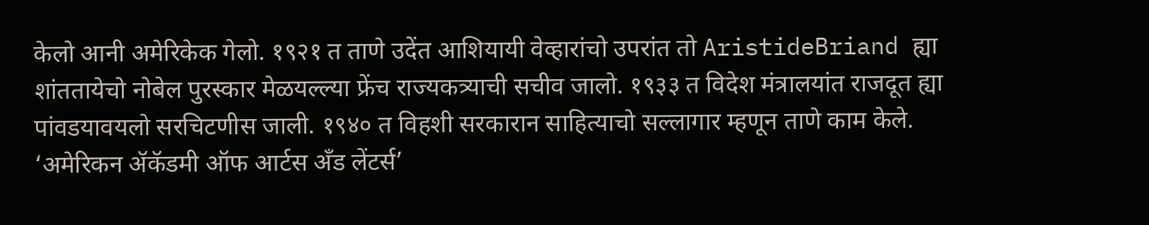केलो आनी अमेरिकेक गेलो. १९२१ त ताणे उदेंत आशियायी वेव्हारांचो उपरांत तो AristideBriand ह्या शांततायेचो नोबेल पुरस्कार मेळयल्ल्या फ्रेंच राज्यकत्र्याची सचीव जालो. १९३३ त विदेश मंत्रालयांत राजदूत ह्या पांवडयावयलो सरचिटणीस जाली. १९४० त विहशी सरकारान साहित्याचो सल्लागार म्हणून ताणे काम केले. ‘अमेरिकन ॲकॅडमी ऑफ आर्टस अँड लेंटर्स’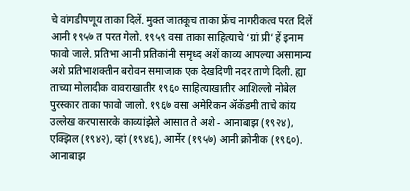चे वांगडीपणूय ताका दिलें. मुक्त जातकूच ताका फ्रेंच नागरीकत्व परत दिलें आनी १९५७ त परत गेलो. १९५९ वसा ताका साहित्याचे ‘ग्रां प्री’ हें इनाम फावो जाले. प्रतिभा आनी प्रतिकांनी समृध्द अशें काव्य आपल्या असामान्य अशे प्रतिभाशक्तीन बरोवन समाजाक एक देखदिणी नदर ताणे दिली. ह्या ताच्या मोलादीक वावराखातीर १९६० साहित्याखातीर आशिल्लो नोबेल पुरस्कार ताका फावो जालो. १९६७ वसा अमेरिकन ॲकॅडमी ताचे कांय उल्लेख करपासारके काव्यांझेले आसात ते अशे - आनाबाझ (१९२४), एक्झिल (१९४२), व्हां (१९४६), आर्मेर (१९५७) आनी क्रोनीक (१९६०). आनाबाझ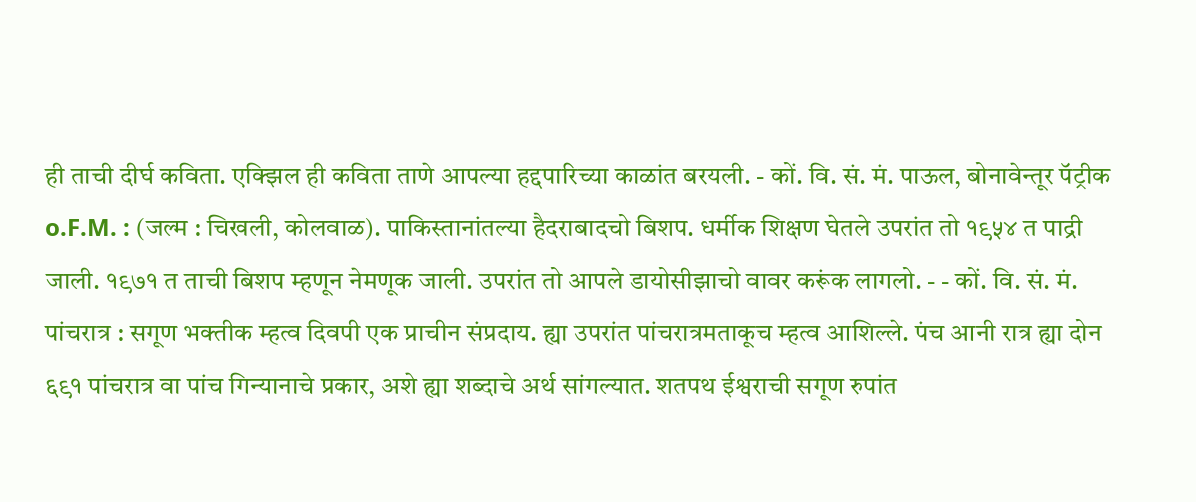ही ताची दीर्घ कविता. एक्झिल ही कविता ताणे आपल्या हद्दपारिच्या काळांत बरयली. - कों. वि. सं. मं. पाऊल, बोनावेन्तूर पॅट्रीक o.F.M. : (जल्म : चिखली, कोलवाळ). पाकिस्तानांतल्या हैदराबादचो बिशप. धर्मीक शिक्षण घेतले उपरांत तो १९५४ त पाद्री जाली. १९७१ त ताची बिशप म्हणून नेमणूक जाली. उपरांत तो आपले डायोसीझाचो वावर करूंक लागलो. - - कों. वि. सं. मं. पांचरात्र : सगूण भक्तीक म्हत्व दिवपी एक प्राचीन संप्रदाय. ह्या उपरांत पांचरात्रमताकूच म्हत्व आशिल्ले. पंच आनी रात्र ह्या दोन ६९१ पांचरात्र वा पांच गिन्यानाचे प्रकार, अशे ह्या शब्दाचे अर्थ सांगल्यात. शतपथ ईश्वराची सगूण रुपांत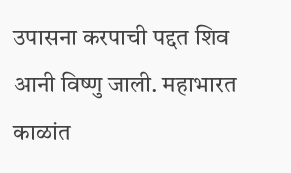उपासना करपाची पद्दत शिव आनी विष्णु जाली. महाभारत काळांत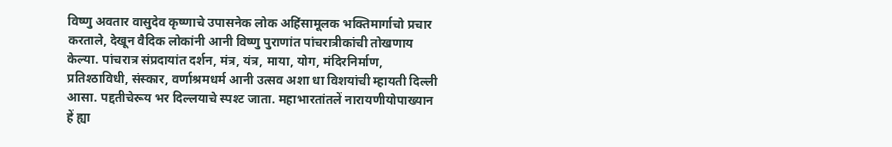विष्णु अवतार वासुदेव कृष्णाचे उपासनेक लोक अहिंसामूलक भक्तिमार्गाचो प्रचार करताले, देखून वैदिक लोकांनी आनी विष्णु पुराणांत पांचरात्रीकांची तोखणाय केल्या. पांचरात्र संप्रदायांत दर्शन, मंत्र, यंत्र, माया, योग, मंदिरनिर्माण, प्रतिश्ठाविधी, संस्कार, वर्णाश्रमधर्म आनी उत्सव अशा धा विशयांची म्हायती दिल्ली आसा. पद्दतीचेरूय भर दिल्लयाचे स्पश्ट जाता. महाभारतांतलें नारायणीयोपाख्यान हें ह्या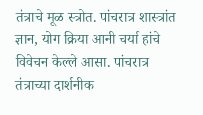तंत्राचे मूळ स्त्रोत. पांचरात्र शास्त्रांत ज्ञान, योग क्रिया आनी चर्या हांचे विवेचन केल्ले आसा. पांचरात्र तंत्राच्या दार्शनीक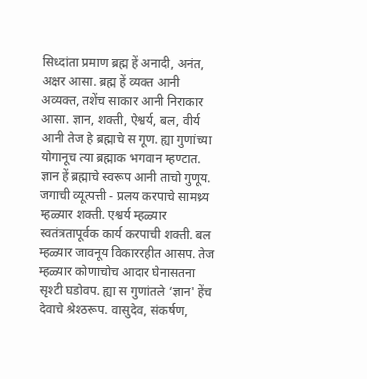सिध्दांता प्रमाण ब्रह्म हें अनादी, अनंत, अक्षर आसा. ब्रह्म हें व्यक्त आनी अव्यक्त, तशेंच साकार आनी निराकार आसा. ज्ञान, शक्ती, ऐश्वर्य, बल, वीर्य आनी तेज हे ब्रह्माचे स गूण. ह्या गुणांच्या योगानूच त्या ब्रह्माक भगवान म्हण्टात. ज्ञान हें ब्रह्माचे स्वरूप आनी ताचो गुणूय. जगाची व्यूत्पत्ती - प्रलय करपाचे सामथ्र्य म्हळ्यार शक्ती. एश्वर्य म्हळ्यार स्वतंत्रतापूर्वक कार्य करपाची शक्ती. बल म्हळ्यार जावनूय विकाररहीत आसप. तेज म्हळ्यार कोणाचोच आदार घेनासतना सृश्टी घडोवप. ह्या स गुणांतले ‘ज्ञान' हेंच देवाचे श्रेश्ठरूप. वासुदेव, संकर्षण,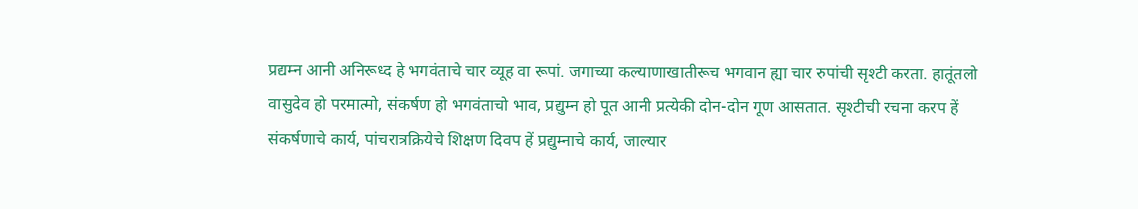प्रद्यम्न आनी अनिरूध्द हे भगवंताचे चार व्यूह वा रूपां. जगाच्या कल्याणाखातीरूच भगवान ह्या चार रुपांची सृश्टी करता. हातूंतलो वासुदेव हो परमात्मो, संकर्षण हो भगवंताचो भाव, प्रद्युम्न हो पूत आनी प्रत्येकी दोन-दोन गूण आसतात. सृश्टीची रचना करप हें संकर्षणाचे कार्य, पांचरात्रक्रियेचे शिक्षण दिवप हें प्रद्युम्नाचे कार्य, जाल्यार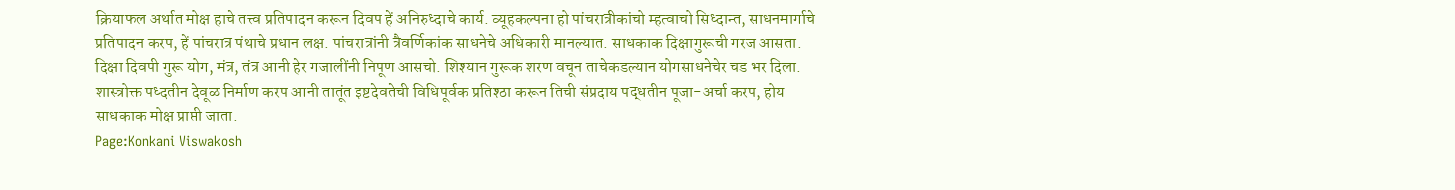क्रियाफल अर्थात मोक्ष हाचे तत्त्व प्रतिपादन करून दिवप हें अनिरुध्दाचे कार्य. व्यूहकल्पना हो पांचरात्रीकांचो म्हत्वाचो सिध्दान्त, साधनमार्गाचे प्रतिपादन करप, हें पांचरात्र पंथाचे प्रधान लक्ष. पांचरात्रांनी त्रैवर्णिकांक साधनेचे अधिकारी मानल्यात. साधकाक दिक्षागुरूची गरज आसता. दिक्षा दिवपी गुरू योग, मंत्र, तंत्र आनी हेर गजालींनी निपूण आसचो. शिश्यान गुरूक शरण वचून ताचेकडल्यान योगसाधनेचेर चड भर दिला. शास्त्रोक्त पध्दतीन देवूळ निर्माण करप आनी तातूंत इष्टदेवतेची विधिपूर्वक प्रतिश्ठा करून तिची संप्रदाय पद्धतीन पूजा-अर्चा करप, होय साधकाक मोक्ष प्राप्ती जाता.
Page:Konkani Viswakosh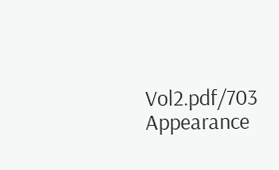Vol2.pdf/703
Appearance